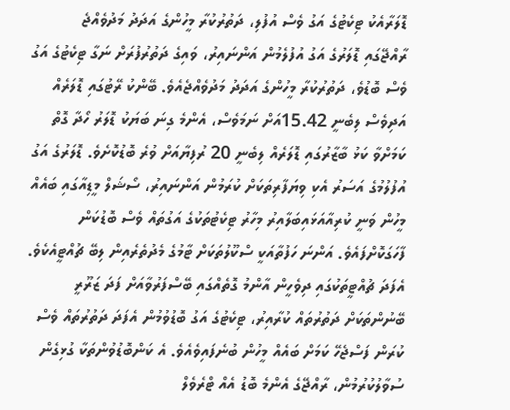ޑޮލަރާއެކު ޓިކެޓުގެ އަގު ވެސް އުފުލި، ދަތުރުކުރާ މީހުންގެ އަދަދު މަދުވެއްޖެ
ރާއްޖޭގައި ޑޮލަރުގެ އަގު އުފުލެމުން އަންނައިރު، ވައިގެ ދަތުރުފުރަށް ނަގާ ޓިކެޓުގެ އަގު ވެސް ބޮޑުވެ، ދަތުރުކުރާ މީހުންގެ އަދަދު މަދުވެއްޖެއެވެ. ބޭންކު ރޭޓުގައި ޑޮލަރެއް އަދިވެސް ލިބެނީ 15.42އަށް ނަމަވެސް، އެންމެ ގިނަ ބަޔަކު ޑޮލަރު ހޯދާ ގޮތް ކަމަށްވާ ކަޅު ބާޒާރުގައި ޑޮލަރެއް ލިބެނީ 20 ރުފިޔާއަށް ވުރެ ބޮޑުކޮށެވެ. ޑޮލަރުގެ އަގު އުފުލުމުގެ އަސަރު އެކި ވިޔަފާރިތަކަށް ކުރަމުން އަންނައިރު، ސޯޝަލް މީޑިއާގައި ބައެއް މީހުން ވަނީ ކުރިއާއަޅައިބަލާއިރު މިހާރު ޓިކެޓުތަކުގެ އަގުތައް ވެސް ބޮޑުކަން ފާހަގަކޮށްފައެވެ. އަންނަ ހަފުތާއަކީ ސްކޫލުތަކަށް ޓާމުގެ މެދުތެރެއިން ލިބޭ ޗުއްޓީއެކެވެ. އެފަދަ ޗުއްޓީތަކުގައި ދިވެހީން އާންމު ގޮތެއްގައި ބޭސްފަރުވާއަށް ފަދަ ޒަރޫރީ ބޭނުންތަކަށް ދަތުރުތައް ކުރާއިރު، ޓިކެޓުގެ އަގު ބޮޑުވުމުން އެފަދަ ދަތުރުތައް ވެސް ކުރަން ފަސްޖެހޭ ކަމަށް ބައެއް މީހުން ބުނެފައިވެއެވެ. އެ ކަންބޮޑުވުންތަކާ ގުޅިގެން ސުވާލުކުރުމުން، ރާއްޖޭގެ އެންމެ ބޮޑު އެއް ޓްރެވެލް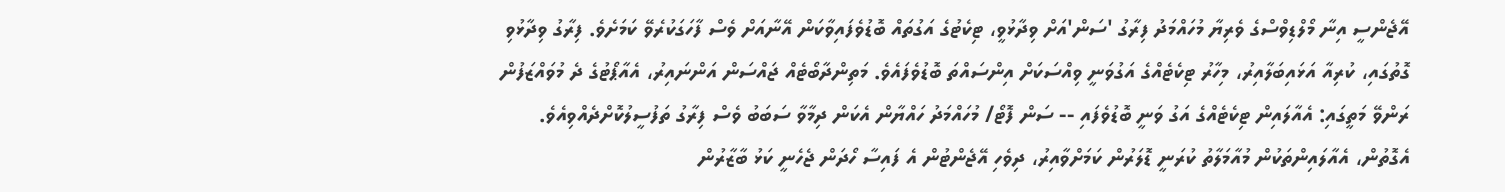އޭޖެންސީ އިނާ މޯލްޑިވްސްގެ ވެރިޔާ މުހައްމަދު ފިރާގު 'ސަން'އަށް ވިދާޅުވީ، ޓިކެޓުގެ އަގުތައް ބޮޑުވެފައިވާކަން އޭނާއަށް ވެސް ފާހަގަކުރެވޭ ކަމަށެވެ. ފިރާގު ވިދާޅުވި ގޮތުގައި، ކުރިއާ އަޅައިބަލާއިރު، މިހާރު ޓިކެޓެއްގެ އަގުވަނީ ވިއްސަކަށް އިންސައްތަ ބޮޑުވެފައެވެ. މަތިންދާބޯޓެއް ޖައްސަން އަންނައިރު، އެއާޕޯޓުގެ ދެ މުވައްޒަފުން ރަންވޭ މަތީގައި: އެއާލައިން ޓިކެޓެއްގެ އަގު ވަނީ ބޮޑުވެފައި -- ސަން ފޮޓޯ/ މުހައްމަދު ހައްޔާން އެކަން ދިމާވާ ސަބަބު ވެސް ފިރާގު ތަފުސީލުކޮށްދެއްވިއެވެ. އެގޮތުން، އެއާލައިންތަކުން މުއާމަލާތު ކުރަނީ ޑޮލަރުން ކަމަށްވާއިރު، ދިވެހި އޭޖެންޓުން އެ ފައިސާ ހޯދަން ޖެހެނީ ކަޅު ބާޒާރުން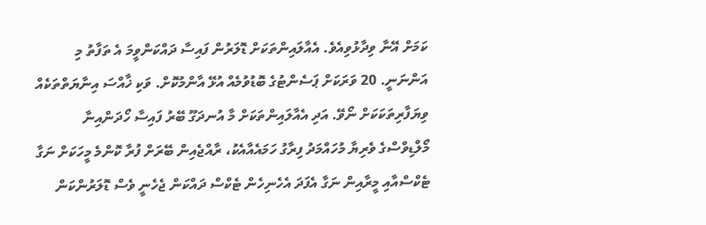ކަމަށް އޭނާ ވިދާޅުވިއެވެ. އެއާލައިންތަކަށް ޑޮލަރުން ފައިސާ ދައްކަންވީމަ އެ ތަފާތު މި އަންނަނީ. 20 ވަރަކަށް ޕަސެންޓުގެ ބޮޑުވުމެއް އުޅޭ އާންމުކޮށް. ވަކި ޚާއްސަ އިނާޔަތްތަކެއް ވިޔަފާރިތަކަކަށް ނޯވޭ. އަދި އެއާލައިންތަކަށް މާ އުނދަގޫ ބޭރު ފައިސާ ހޯދަންއިނާ މޯލްޑިވްސްގެ ވެރިޔާ މުހައްމަދު ފިރާގު ހަމައެއާއެކު، ރާއްޖެއިން ބޭރަށް ފުރާ ކޮންމެ މީހަކަށް ނަގާ ޓެކްސްއާއި މީރާއިން ނަގާ އެފަދަ އެހެނިހެން ޓެކްސް ދައްކަން ޖެހެނީ ވެސް ޑޮލަރުންކަން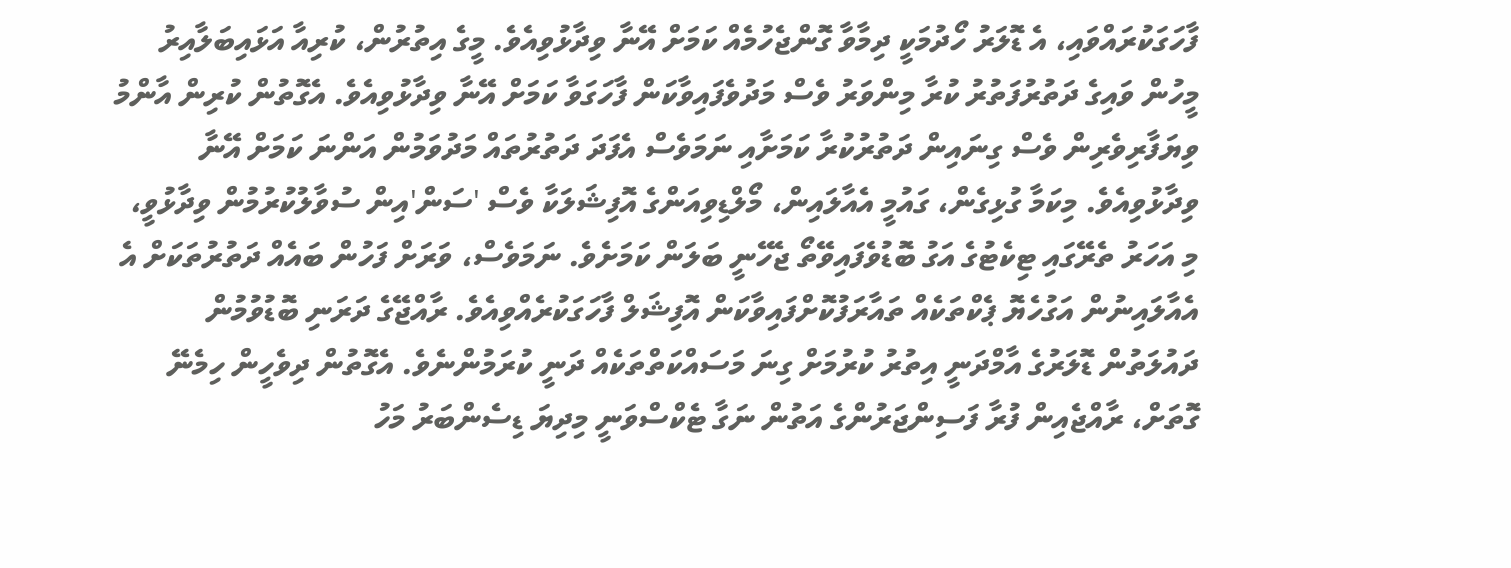ފާހަގަކުރައްވައި، އެ ޑޮލަރު ހޯދުމަކީ ދިމާވާ ގޮންޖެހުމެއް ކަމަށް އޭނާ ވިދާޅުވިއެވެ. މީގެ އިތުރުން، ކުރިއާ އަޅައިބަލާއިރު މީހުން ވައިގެ ދަތުރުފަތުރު ކުރާ މިންވަރު ވެސް މަދުވެފައިވާކަން ފާހަގަވާ ކަމަށް އޭނާ ވިދާޅުވިއެވެ. އެގޮތުން ކުރިން އާންމު ވިޔަފާރިވެރިން ވެސް ގިނައިން ދަތުރުކުރާ ކަމަށާއި ނަމަވެސް އެފަދަ ދަތުރުތައް މަދުވަމުން އަންނަ ކަމަށް އޭނާ ވިދާޅުވިއެވެ. މިކަމާ ގުޅިގެން، ގައުމީ އެއާލައިން، މޯލްޑިވިއަންގެ އޮފިޝަލަކާ ވެސް 'ސަން'އިން ސުވާލުކުރުމުން ވިދާޅުވީ، މި އަހަރު ތެރޭގައި ޓިކެޓުގެ އަގު ބޮޑުވެފައިވޭތޯ ޖެހޭނީ ބަލަން ކަމަށެވެ. ނަމަވެސް، ވަރަށް ފަހުން ބައެއް ދަތުރުތަކަށް އެ އެއާލައިނުން އަގުހެޔޮ ޕެކްތަކެއް ތައާރަފުކޮށްފައިވާކަން އޮފިޝަލް ފާހަގަކުރެއްވިއެވެ. ރާއްޖޭގެ ދަރަނި ބޮޑުވުމުން ދައުލަތުން ޑޮލަރުގެ އާމްދަނީ އިތުރު ކުރުމަށް ގިނަ މަސައްކަތްތަކެއް ދަނީ ކުރަމުންނެވެ. އެގޮތުން ދިވެހީން ހިމެނޭ ގޮތަށް، ރާއްޖެއިން ފުރާ ފަސިންޖަރުންގެ އަތުން ނަގާ ޓެކްސްވަނީ މިދިޔަ ޑިސެންބަރު މަހު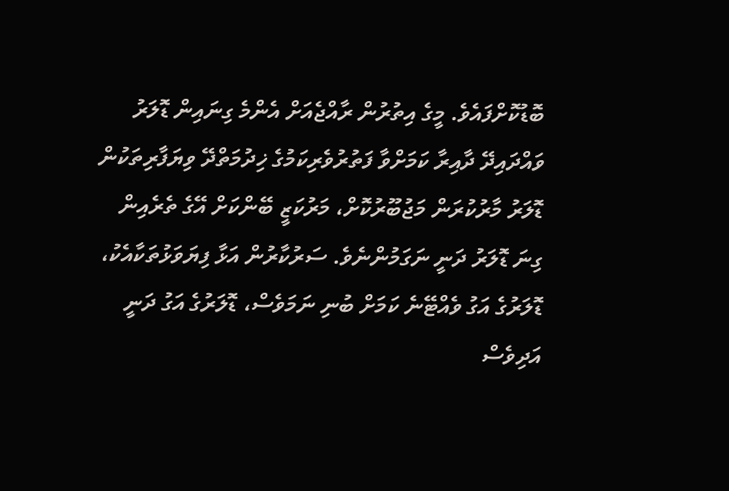ބޮޑުކޮށްފައެވެ. މީގެ އިތުރުން ރާއްޖެއަށް އެންމެ ގިނައިން ޑޮލަރު ވައްދައިދޭ ދާއިރާ ކަމަށްވާ ފަތުރުވެރިކަމުގެ ޚިދުމަތްދޭ ވިޔަފާރިތަކުން ޑޮލަރު މާރުކުރަން މަޖުބޫރުކޮށް، މަރުކަޒީ ބޭންކަށް އޭގެ ތެރެއިން ގިނަ ޑޮލަރު ދަނީ ނަގަމުންނެވެ. ސަރުކާރުން އަޅާ ފިޔަވަޅުތަކާއެކު، ޑޮލަރުގެ އަގު ވެއްޓޭނެ ކަމަށް ބުނި ނަމަވެސް، ޑޮލަރުގެ އަގު ދަނީ އަދިވެސް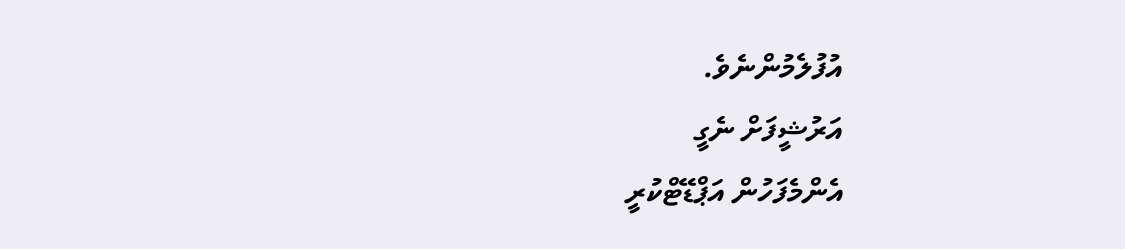އުފުލެމުންނެވެ.
އަރުޝީފަށް ނެގީ
އެންމެފަހުން އަޕްޑޭޓްކުރީ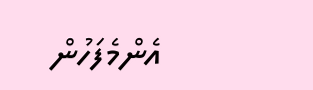އެންމެފަހުން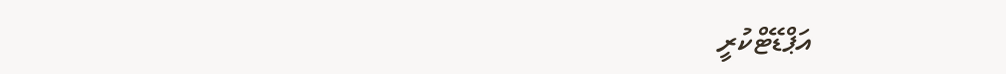އަޕްޑޭޓްކުރީ